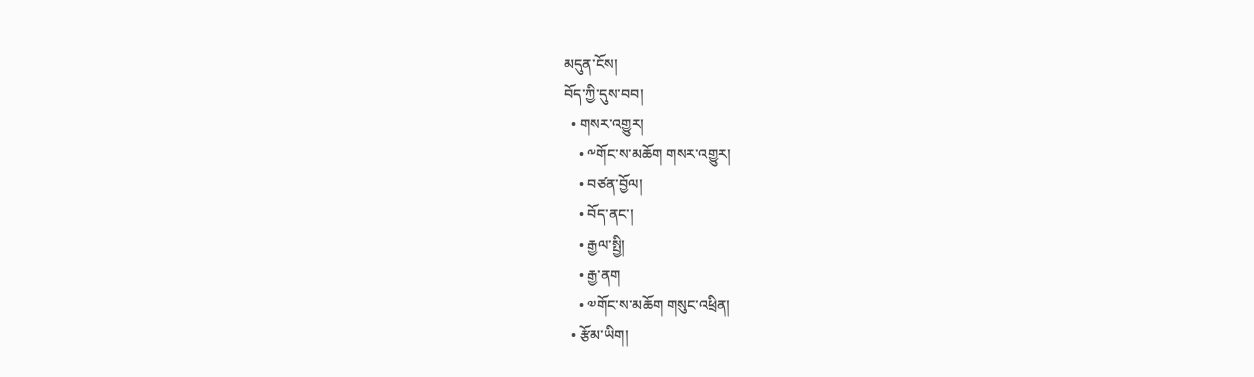མདུན་ངོས།
བོད་ཀྱི་དུས་བབ།
  • གསར་འགྱུར།
    • ༸གོང་ས་མཆོག གསར་འགྱུར།
    • བཙན་བྱོལ།
    • བོད་ནང་།
    • རྒྱལ་སྤྱི།
    • རྒྱ་ནག
    • ༧གོང་ས་མཆོག གསུང་འཕྲིན།
  • རྩོམ་ཡིག།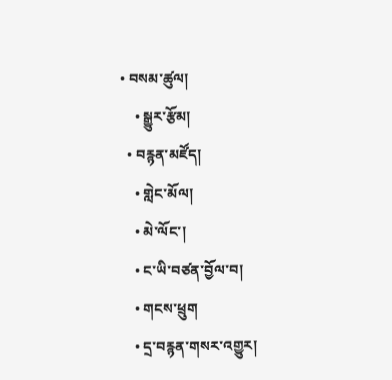• བསམ་ཚུལ།
    • སྒྱུར་རྩོམ།
  • བརྙན་མཛོད།
    • གླེང་མོལ།
    • མེ་ལོང་།
    • ང་ཡི་བཙན་བྱོལ་བ།
    • གངས་ཕྲུག
    • དྲ་བརྙན་གསར་འགྱུར།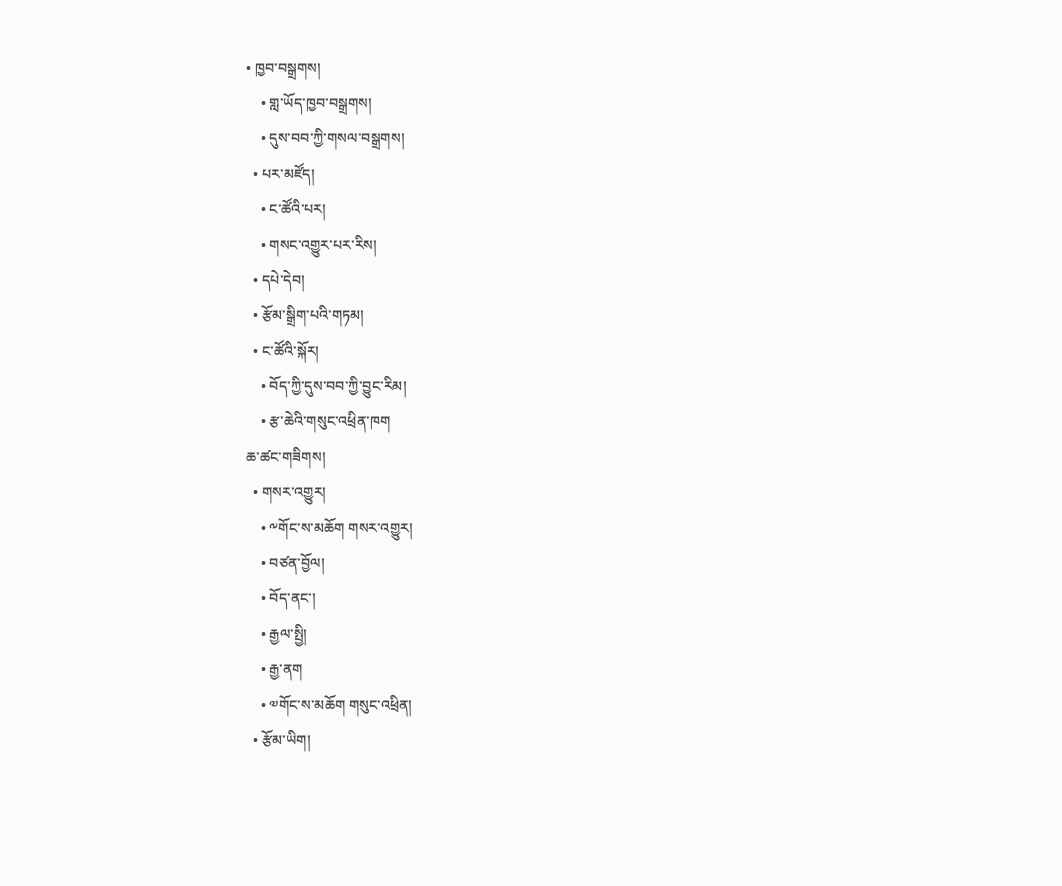• ཁྱབ་བསྒྲགས།
    • གླ་ཡོད་ཁྱབ་བསྒྲགས།
    • དུས་བབ་ཀྱི་གསལ་བསྒྲགས།
  • པར་མཛོད།
    • ང་ཚོའི་པར།
    • གསང་འགྱུར་པར་རིས།
  • དཔེ་དེབ།
  • རྩོམ་སྒྲིག་པའི་གཏམ།
  • ང་ཚོའི་སྐོར།
    • བོད་ཀྱི་དུས་བབ་ཀྱི་བྱུང་རིམ།
    • རྩ་ཆེའི་གསུང་འཕྲིན་ཁག
ཆ་ཚང་གཟིགས།
  • གསར་འགྱུར།
    • ༸གོང་ས་མཆོག གསར་འགྱུར།
    • བཙན་བྱོལ།
    • བོད་ནང་།
    • རྒྱལ་སྤྱི།
    • རྒྱ་ནག
    • ༧གོང་ས་མཆོག གསུང་འཕྲིན།
  • རྩོམ་ཡིག།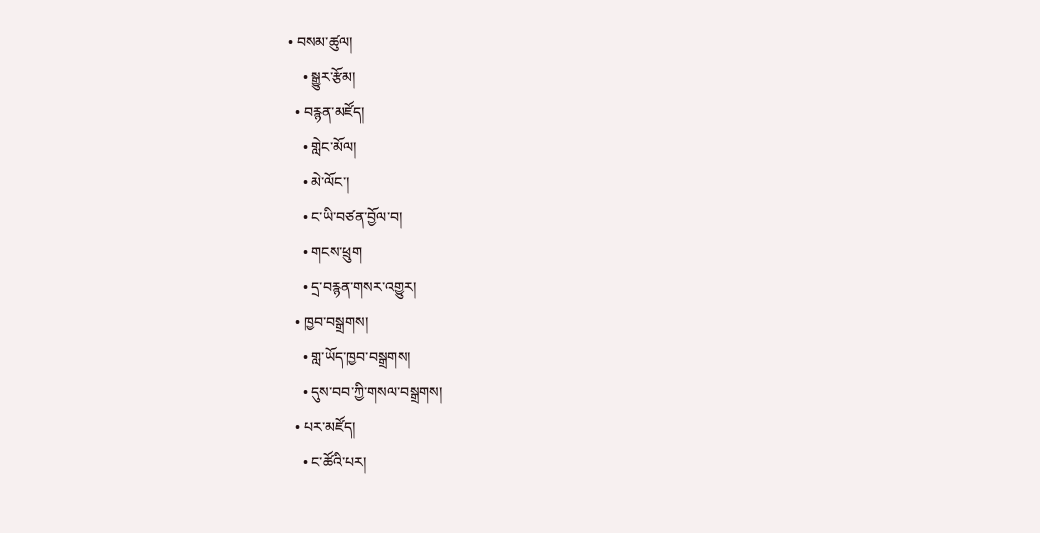• བསམ་ཚུལ།
    • སྒྱུར་རྩོམ།
  • བརྙན་མཛོད།
    • གླེང་མོལ།
    • མེ་ལོང་།
    • ང་ཡི་བཙན་བྱོལ་བ།
    • གངས་ཕྲུག
    • དྲ་བརྙན་གསར་འགྱུར།
  • ཁྱབ་བསྒྲགས།
    • གླ་ཡོད་ཁྱབ་བསྒྲགས།
    • དུས་བབ་ཀྱི་གསལ་བསྒྲགས།
  • པར་མཛོད།
    • ང་ཚོའི་པར།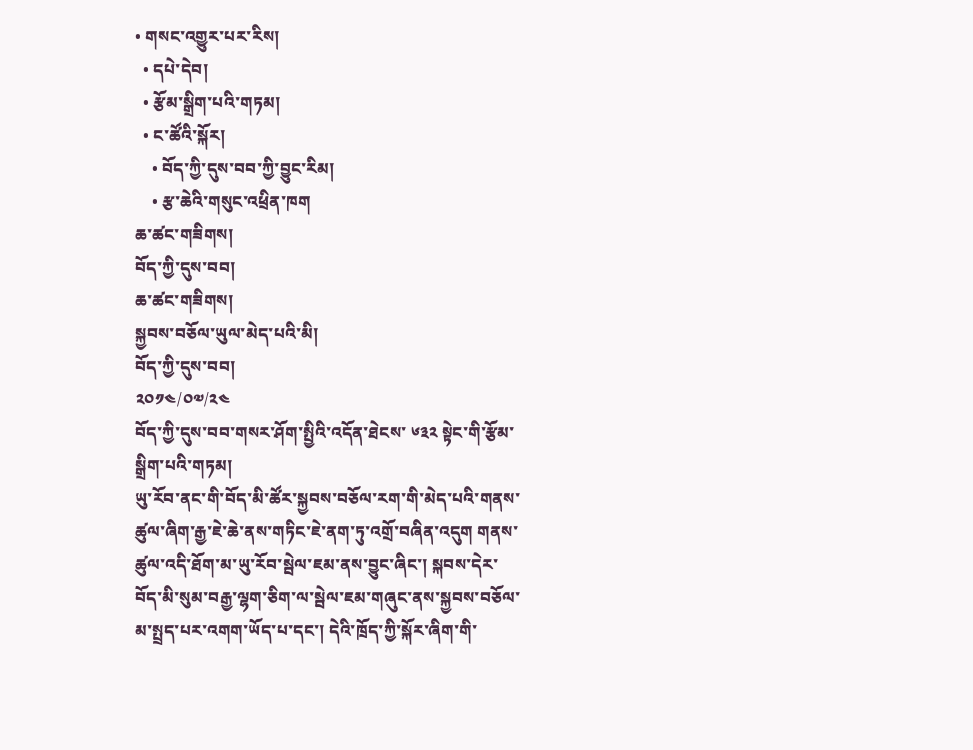• གསང་འགྱུར་པར་རིས།
  • དཔེ་དེབ།
  • རྩོམ་སྒྲིག་པའི་གཏམ།
  • ང་ཚོའི་སྐོར།
    • བོད་ཀྱི་དུས་བབ་ཀྱི་བྱུང་རིམ།
    • རྩ་ཆེའི་གསུང་འཕྲིན་ཁག
ཆ་ཚང་གཟིགས།
བོད་ཀྱི་དུས་བབ།
ཆ་ཚང་གཟིགས།
སྐྱབས་བཅོལ་ཡུལ་མེད་པའི་མི།
བོད་ཀྱི་དུས་བབ།
༢༠༡༤/༠༧/༢༤
བོད་ཀྱི་དུས་བབ་གསར་ཤོག་སྤྱིའི་འདོན་ཐེངས་ ༦༣༢ སྟེང་གི་རྩོམ་སྒྲིག་པའི་གཏམ།
ཡུ་རོབ་ནང་གི་བོད་མི་ཚོར་སྐྱབས་བཅོལ་རག་གི་མེད་པའི་གནས་ཚུལ་ཞིག་རྒྱ་ཇེ་ཆེ་ནས་གཏིང་ཇེ་ནག་ཏུ་འགྲོ་བཞིན་འདུག གནས་ཚུལ་འདི་ཐོག་མ་ཡུ་རོབ་སྦེལ་ཇམ་ནས་བྱུང་ཞིང་། སྐབས་དེར་བོད་མི་སུམ་བརྒྱ་ལྷག་ཅིག་ལ་སྦེལ་ཇམ་གཞུང་ནས་སྐྱབས་བཅོལ་མ་སྤྲད་པར་འགག་ཡོད་པ་དང་། དེའི་ཁྲོད་ཀྱི་སྐོར་ཞིག་གི་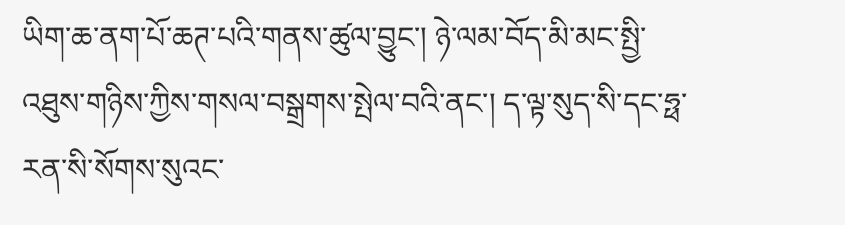ཡིག་ཆ་ནག་པོ་ཆཊ་པའི་གནས་ཚུལ་བྱུང་། ཉེ་ལམ་བོད་མི་མང་སྤྱི་འཐུས་གཉིས་ཀྱིས་གསལ་བསྒྲགས་སྤེལ་བའི་ནང་། ད་ལྟ་སུད་སི་དང་ཧྥ་རན་སི་སོགས་སུའང་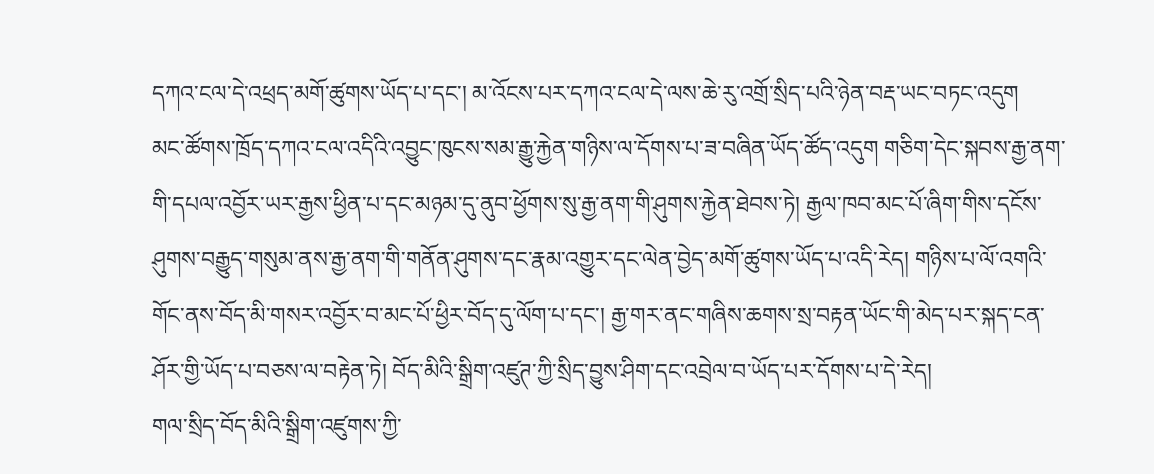དཀའ་ངལ་དེ་འཕྲད་མགོ་ཚུགས་ཡོད་པ་དང་། མ་འོངས་པར་དཀའ་ངལ་དེ་ལས་ཆེ་རུ་འགྲོ་སྲིད་པའི་ཉེན་བརྡ་ཡང་བཏང་འདུག
མང་ཚོགས་ཁྲོད་དཀའ་ངལ་འདིའི་འབྱུང་ཁུངས་སམ་རྒྱུ་རྐྱེན་གཉིས་ལ་དོགས་པ་ཟ་བཞིན་ཡོད་ཚོད་འདུག གཅིག་དེང་སྐབས་རྒྱ་ནག་གི་དཔལ་འབྱོར་ཡར་རྒྱས་ཕྱིན་པ་དང་མཉམ་དུ་ནུབ་ཕྱོགས་སུ་རྒྱ་ནག་གི་ཤུགས་རྐྱེན་ཐེབས་ཏེ། རྒྱལ་ཁབ་མང་པོ་ཞིག་གིས་དངོས་ཤུགས་བརྒྱུད་གསུམ་ནས་རྒྱ་ནག་གི་གནོན་ཤུགས་དང་རྣམ་འགྱུར་དང་ལེན་བྱེད་མགོ་ཚུགས་ཡོད་པ་འདི་རེད། གཉིས་པ་ལོ་འགའི་གོང་ནས་བོད་མི་གསར་འབྱོར་བ་མང་པོ་ཕྱིར་བོད་དུ་ལོག་པ་དང་། རྒྱ་གར་ནང་གཞིས་ཆགས་སྲ་བརྟན་ཡོང་གི་མེད་པར་སྐད་ངན་ཤོར་གྱི་ཡོད་པ་བཅས་ལ་བརྟེན་ཏེ། བོད་མིའི་སྒྲིག་འཛུཊ་ཀྱི་སྲིད་བྱུས་ཤིག་དང་འབྲེལ་བ་ཡོད་པར་དོགས་པ་དེ་རེད།
གལ་སྲིད་བོད་མིའི་སྒྲིག་འཛུགས་ཀྱི་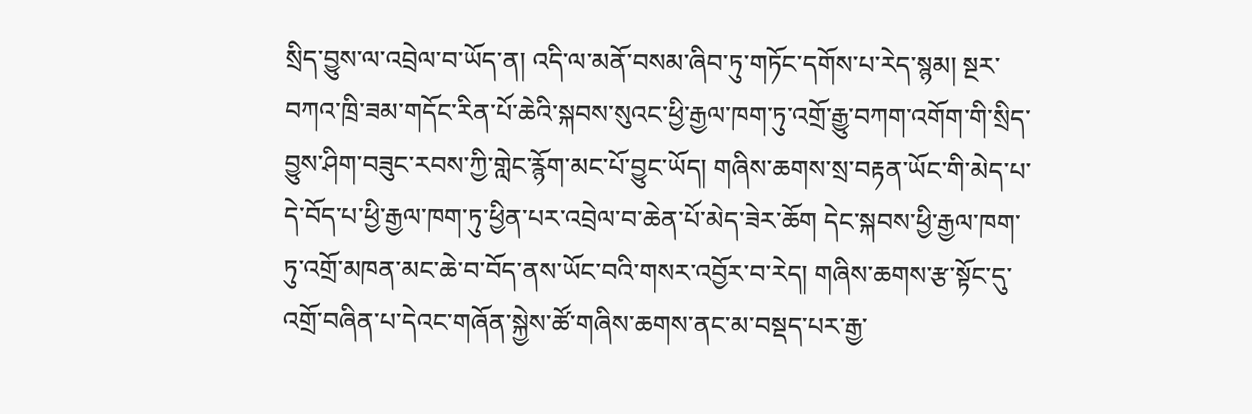སྲིད་བྱུས་ལ་འབྲེལ་བ་ཡོད་ན། འདི་ལ་མནོ་བསམ་ཞིབ་ཏུ་གཏོང་དགོས་པ་རེད་སྙམ། སྔར་བཀའ་ཁྲི་ཟམ་གདོང་རིན་པོ་ཆེའི་སྐབས་སུའང་ཕྱི་རྒྱལ་ཁག་ཏུ་འགྲོ་རྒྱུ་བཀག་འགོག་གི་སྲིད་བྱུས་ཤིག་བཟུང་རབས་ཀྱི་གླེང་རྙོག་མང་པོ་བྱུང་ཡོད། གཞིས་ཆགས་སྲ་བརྟན་ཡོང་གི་མེད་པ་དེ་བོད་པ་ཕྱི་རྒྱལ་ཁག་ཏུ་ཕྱིན་པར་འབྲེལ་བ་ཆེན་པོ་མེད་ཟེར་ཆོག དེང་སྐབས་ཕྱི་རྒྱལ་ཁག་ཏུ་འགྲོ་མཁན་མང་ཆེ་བ་བོད་ནས་ཡོང་བའི་གསར་འབྱོར་བ་རེད། གཞིས་ཆགས་རྩ་སྟོང་དུ་འགྲོ་བཞིན་པ་དེའང་གཞོན་སྐྱེས་ཚོ་གཞིས་ཆགས་ནང་མ་བསྡད་པར་རྒྱ་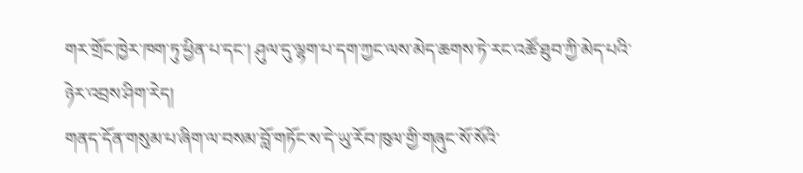གར་གྲོང་ཁྱེར་ཁག་ཏུ་ཕྱིན་པ་དང་། ཤུལ་དུ་ལྷག་པ་དག་ཀྱང་ལས་མེད་ཆགས་ཏེ་རང་འཚོ་ཐུབ་ཀྱི་མེད་པའི་ཉེར་འབྲས་ཤིག་རེད།
གནད་དོན་གསུམ་པ་ཞིག་ལ་བསམ་བློ་གཏོང་ས་དེ་ཡུ་རོབ་ཁུལ་གྱི་གཞུང་སོ་སོའི་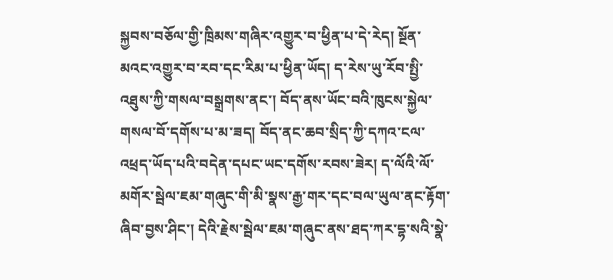སྐྱབས་བཅོལ་གྱི་ཁྲིམས་གཞིར་འགྱུར་བ་ཕྱིན་པ་དེ་རེད། སྔོན་མའང་འགྱུར་བ་རབ་དང་རིམ་པ་ཕྱིན་ཡོད། ད་རེས་ཡུ་རོབ་སྤྱི་འཐུས་ཀྱི་གསལ་བསྒྲགས་ནང་། བོད་ནས་ཡོང་བའི་ཁུངས་སྐྱེལ་གསལ་བོ་དགོས་པ་མ་ཟད། བོད་ནང་ཆབ་སྲིད་ཀྱི་དཀའ་ངལ་འཕྲད་ཡོད་པའི་བདེན་དཔང་ཡང་དགོས་རབས་ཟེར། ད་ལོའི་ལོ་མགོར་སྦེལ་ཇམ་གཞུང་གི་མི་སྣས་རྒྱ་གར་དང་བལ་ཡུལ་ནང་རྟོག་ཞིབ་བྱས་ཤིང་། དེའི་རྗེས་སྦེལ་ཇམ་གཞུང་ནས་ཐད་ཀར་དྷ་སའི་སྣེ་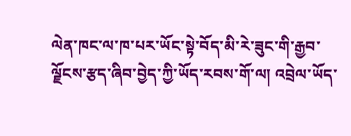ལེན་ཁང་ལ་ཁ་པར་ཡོང་སྟེ་བོད་མི་རེ་ཟུང་གི་རྒྱབ་ལྗོངས་རྩད་ཞིབ་བྱེད་ཀྱི་ཡོད་རབས་གོ་ལ། འབྲེལ་ཡོད་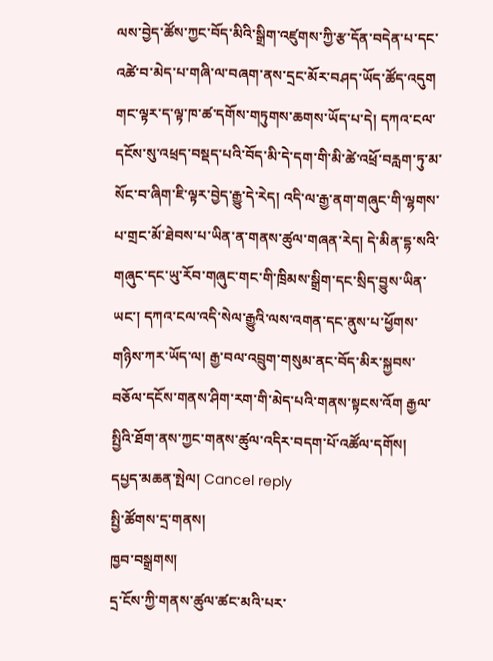ལས་བྱེད་ཚོས་ཀྱང་བོད་མིའི་སྒྲིག་འཛུགས་ཀྱི་རྩ་དོན་བདེན་པ་དང་འཚེ་བ་མེད་པ་གཞི་ལ་བཞག་ནས་དྲང་མོར་བཤད་ཡོད་ཚོད་འདུག
གང་ལྟར་ད་ལྟ་ཁ་ཚ་དགོས་གཏུགས་ཆགས་ཡོད་པ་དེ། དཀའ་ངལ་དངོས་སུ་འཕྲད་བསྡད་པའི་བོད་མི་དེ་དག་གི་མི་ཚེ་འཕྲོ་བརླག་ཏུ་མ་སོང་བ་ཞིག་ཇི་ལྟར་བྱེད་རྒྱུ་དེ་རེད། འདི་ལ་རྒྱ་ནག་གཞུང་གི་ལྷགས་པ་གྲང་མོ་ཐེབས་པ་ཡིན་ན་གནས་ཚུལ་གཞན་རེད། དེ་མིན་དྷ་སའི་གཞུང་དང་ཡུ་རོབ་གཞུང་གང་གི་ཁྲིམས་སྒྲིག་དང་སྲིད་བྱུས་ཡིན་ཡང་། དཀའ་ངལ་འདི་སེལ་རྒྱུའི་ལས་འགན་དང་ནུས་པ་ཕྱོགས་གཉིས་ཀར་ཡོད་ལ། རྒྱ་བལ་འབྲུག་གསུམ་ནང་བོད་མིར་སྐྱབས་བཅོལ་དངོས་གནས་ཤིག་རག་གི་མེད་པའི་གནས་སྟངས་འོག རྒྱལ་སྤྱིའི་ཐོག་ནས་ཀྱང་གནས་ཚུལ་འདིར་བདག་པོ་འཚོལ་དགོས།
དཔྱད་མཆན་སྤེལ། Cancel reply
སྤྱི་ཚོགས་དྲ་གནས།
ཁྱབ་བསྒྲགས།
དྲ་ངོས་ཀྱི་གནས་ཚུལ་ཚང་མའི་པར་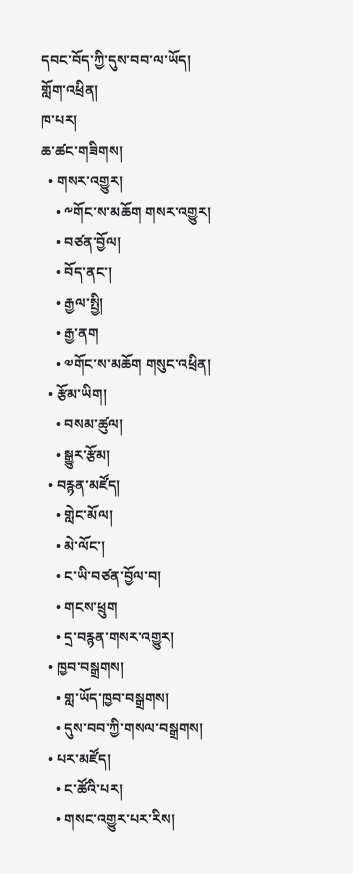དབང་བོད་ཀྱི་དུས་བབ་ལ་ཡོད།
གློག་འཕྲིན།
ཁ་པར།
ཆ་ཚང་གཟིགས།
  • གསར་འགྱུར།
    • ༸གོང་ས་མཆོག གསར་འགྱུར།
    • བཙན་བྱོལ།
    • བོད་ནང་།
    • རྒྱལ་སྤྱི།
    • རྒྱ་ནག
    • ༧གོང་ས་མཆོག གསུང་འཕྲིན།
  • རྩོམ་ཡིག།
    • བསམ་ཚུལ།
    • སྒྱུར་རྩོམ།
  • བརྙན་མཛོད།
    • གླེང་མོལ།
    • མེ་ལོང་།
    • ང་ཡི་བཙན་བྱོལ་བ།
    • གངས་ཕྲུག
    • དྲ་བརྙན་གསར་འགྱུར།
  • ཁྱབ་བསྒྲགས།
    • གླ་ཡོད་ཁྱབ་བསྒྲགས།
    • དུས་བབ་ཀྱི་གསལ་བསྒྲགས།
  • པར་མཛོད།
    • ང་ཚོའི་པར།
    • གསང་འགྱུར་པར་རིས།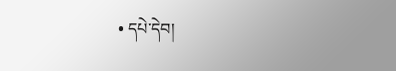• དཔེ་དེབ།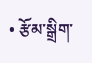• རྩོམ་སྒྲིག་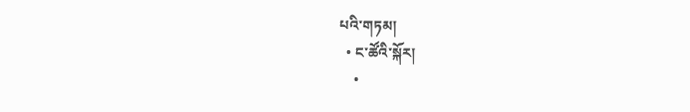པའི་གཏམ།
  • ང་ཚོའི་སྐོར།
    •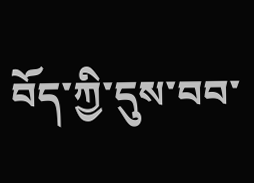བོད་ཀྱི་དུས་བབ་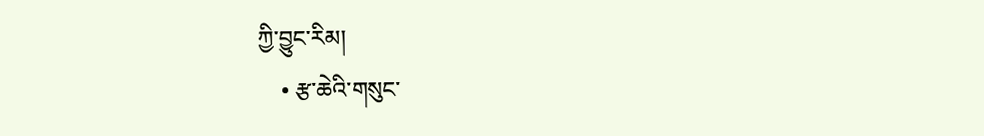ཀྱི་བྱུང་རིམ།
    • རྩ་ཆེའི་གསུང་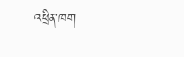འཕྲིན་ཁག